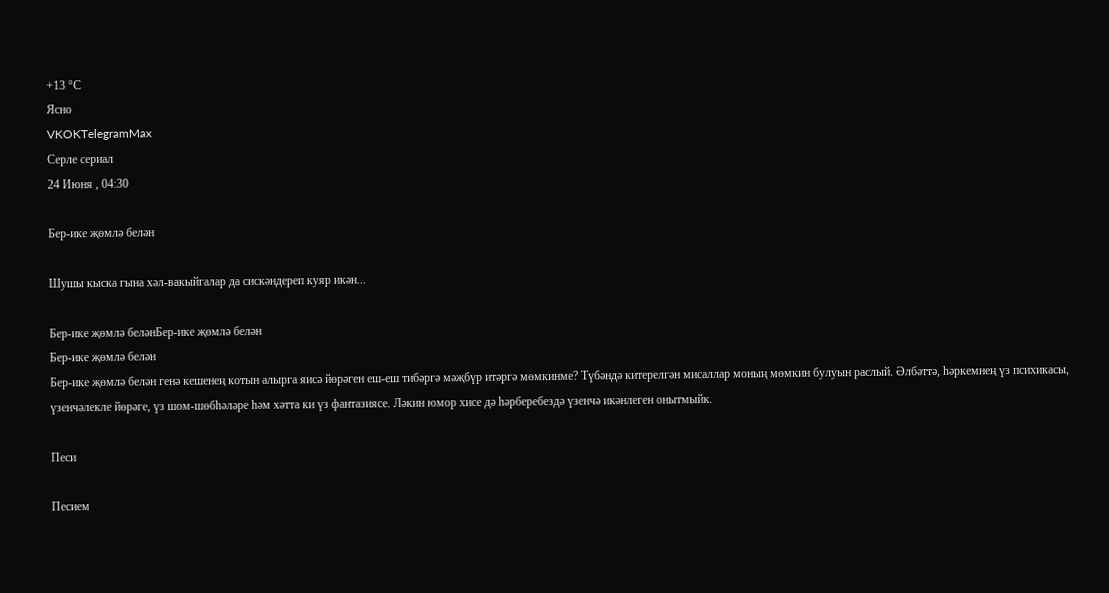+13 °С
Ясно
VKOKTelegramMax
Серле сериал
24 Июня , 04:30

Бер-ике җөмлә белән

Шушы кыска гына хәл-вакыйгалар да сискәндереп куяр икән...

Бер-ике җөмлә беләнБер-ике җөмлә белән
Бер-ике җөмлә белән
Бер-ике җөмлә белән генә кешенең котын алырга яисә йөрәген еш-еш тибәргә мәҗбүр итәргә мөмкинме? Түбәндә китерелгән мисаллар моның мөмкин булуын раслый. Әлбәттә, һәркемнең үз психикасы, үзенчәлекле йөрәге, үз шом-шөбһәләре һәм хәтта ки үз фантазиясе. Ләкин юмор хисе дә һәрберебездә үзенчә икәнлеген онытмыйк.

Песи

Песием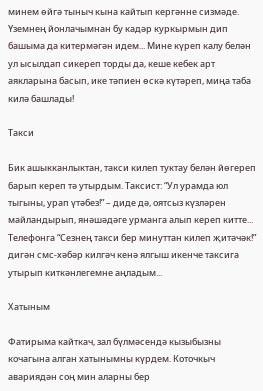минем өйгә тыныч кына кайтып кергәнне сизмәде. Үземнең йонлачымнан бу кадәр куркырмын дип башыма да китермәгән идем... Мине күреп калу белән ул ысылдап сикереп торды да, кеше кебек арт аякларына басып, ике тәпиен өскә күтәреп, миңа таба килә башлады!

Такси

Бик ашыкканлыктан, такси килеп туктау белән йөгереп барып кереп тә утырдым. Таксист: “Ул урамда юл тыгыны, урап үтәбез!” – диде дә, оятсыз күзләрен майландырып, янәшәдәге урманга алып кереп китте... Телефонга “Сезнең такси бер минуттан килеп җитәчәк!” дигән смс-хәбәр килгәч кенә ялгыш икенче таксига утырып киткәнлегемне аңладым...

Хатыным

Фатирыма кайткач, зал бүлмәсендә кызыбызны кочагына алган хатынымны күрдем. Коточкыч авариядән соң мин аларны бер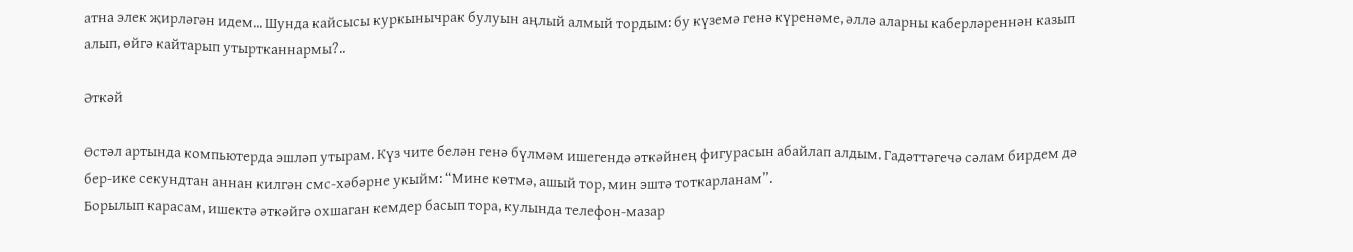атна элек җирләгән идем... Шунда кайсысы куркынычрак булуын аңлый алмый тордым: бу күземә генә күренәме, әллә аларны каберләреннән казып алып, өйгә кайтарып утыртканнармы?..

Әткәй

Өстәл артында компьютерда эшләп утырам. Күз чите белән генә бүлмәм ишегендә әткәйнең фигурасын абайлап алдым. Гадәттәгечә сәлам бирдем дә бер-ике секундтан аннан килгән смс-хәбәрне укыйм: “Мине көтмә, ашый тор, мин эштә тоткарланам”.
Борылып карасам, ишектә әткәйгә охшаган кемдер басып тора, кулында телефон-мазар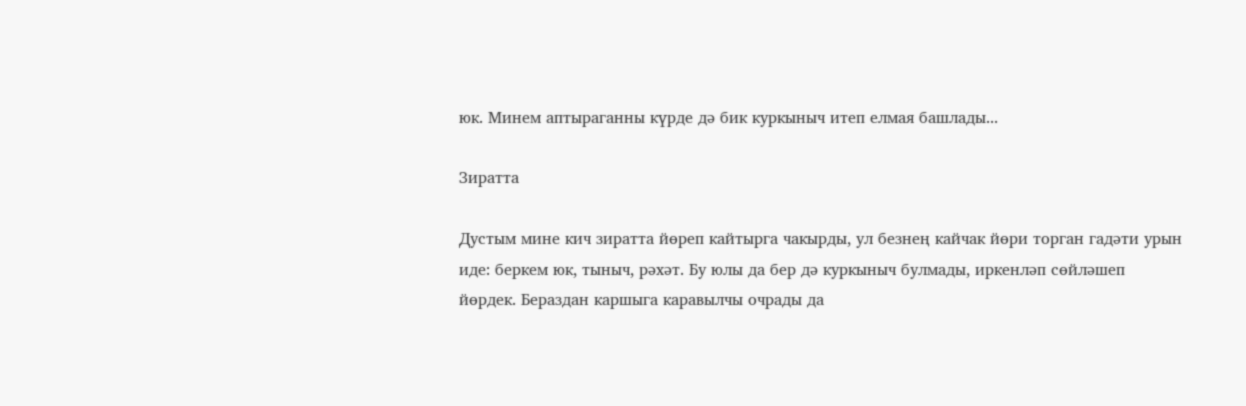юк. Минем аптыраганны күрде дә бик куркыныч итеп елмая башлады...

Зиратта

Дустым мине кич зиратта йөреп кайтырга чакырды, ул безнең кайчак йөри торган гадәти урын иде: беркем юк, тыныч, рәхәт. Бу юлы да бер дә куркыныч булмады, иркенләп сөйләшеп йөрдек. Бераздан каршыга каравылчы очрады да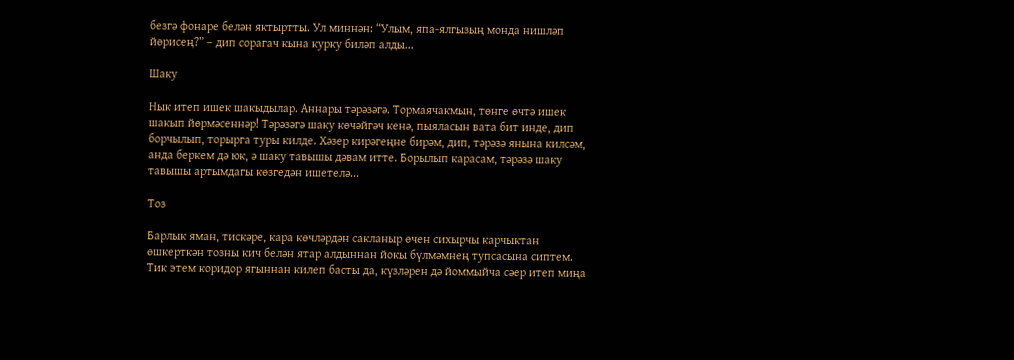безгә фонаре белән яктыртты. Ул миннән: “Улым, япа-ялгызың монда нишләп йөрисең?” – дип сорагач кына курку биләп алды...

Шаку

Нык итеп ишек шакыдылар. Аннары тәрәзәгә. Тормаячакмын, төнге өчтә ишек шакып йөрмәсеннәр! Тәрәзәгә шаку көчәйгәч кенә, пыяласын вата бит инде, дип борчылып, торырга туры килде. Хәзер кирәгеңне бирәм, дип, тәрәзә янына килсәм, анда беркем дә юк, ә шаку тавышы дәвам итте. Борылып карасам, тәрәзә шаку тавышы артымдагы көзгедән ишетелә...

Тоз

Барлык яман, тискәре, кара көчләрдән сакланыр өчен сихырчы карчыктан өшкерткән тозны кич белән ятар алдыннан йокы бүлмәмнең тупсасына сиптем. Тик этем коридор ягыннан килеп басты да, күзләрен дә йоммыйча сәер итеп миңа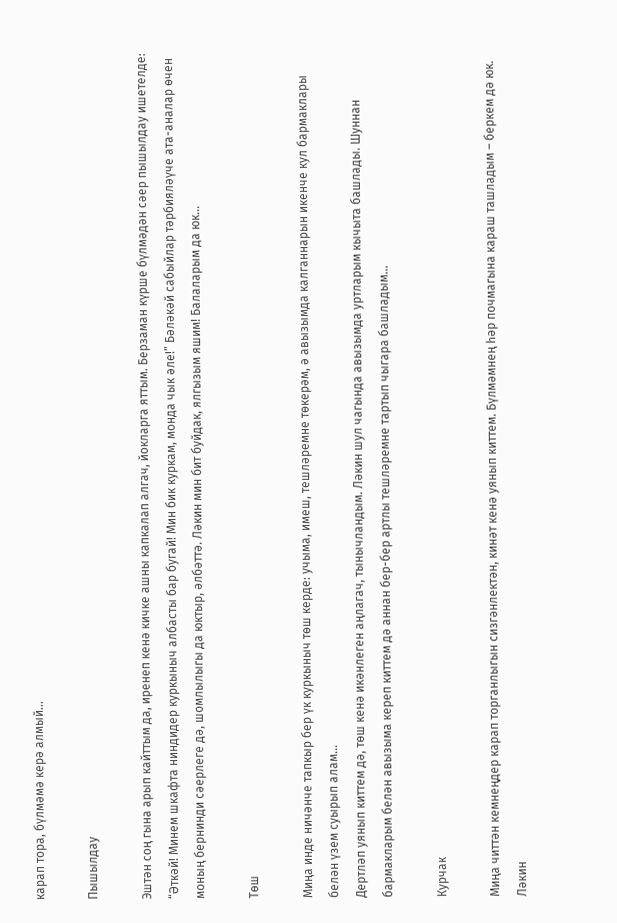карап тора, бүлмәмә керә алмый...

Пышылдау

Эштән соң гына арып кайттым да, иренеп кенә кичке ашны капкалап алгач, йокларга яттым. Берзаман күрше бүлмәдән сәер пышылдау ишетелде: “Әткәй! Минем шкафта ниндидер куркыныч албасты бар бугай! Мин бик куркам, монда чык әле!” Бәләкәй сабыйлар тәрбияләүче ата-аналар өчен моның бернинди сәерлеге дә, шомлылыгы да юктыр, әлбәттә. Ләкин мин бит буйдак, ялгызым яшим! Балаларым да юк...

Төш

Миңа инде ничәнче тапкыр бер үк куркыныч төш керде: учыма, имеш, тешләремне төкерәм, ә авызымда калганнарын икенче кул бармаклары белән үзем суырып алам...
Дертләп уянып киттем дә, төш кенә икәнлеген аңлагач, тынычландым. Ләкин шул чагында авызымда уртларым кычыта башлады. Шуннан бармакларым белән авызыма кереп киттем дә аннан бер-бер артлы тешләремне тартып чыгара башладым...

Курчак

Миңа читтән кемнеңдер карап торганлыгын сизгәнлектән, кинәт кенә уянып киттем. Бүлмәмнең һәр почмагына караш ташладым – беркем дә юк. Ләкин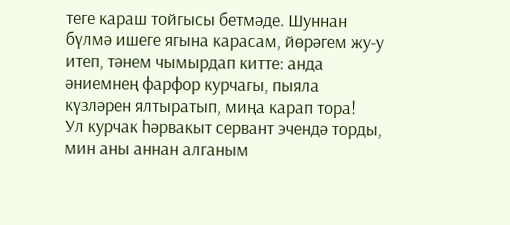теге караш тойгысы бетмәде. Шуннан бүлмә ишеге ягына карасам, йөрәгем жу-у итеп, тәнем чымырдап китте: анда әниемнең фарфор курчагы, пыяла күзләрен ялтыратып, миңа карап тора!
Ул курчак һәрвакыт сервант эчендә торды, мин аны аннан алганым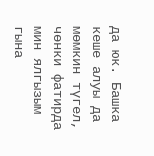да юк. Башка кеше алуы да мөмкин түгел, чөнки фатирда мин ялгызым гына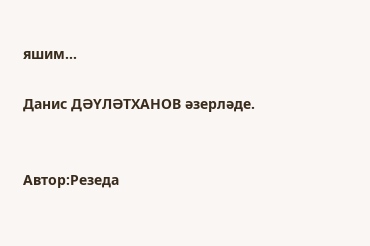яшим...

Данис ДӘҮЛӘТХАНОВ әзерләде.


Автор:Резеда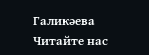Галикәева
Читайте нас